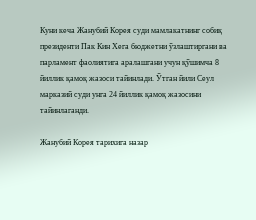Куни кеча Жанубий Корея суди мамлакатнинг собиқ президенти Пак Кин Хега бюджетни ўзлаштиргани ва парламент фаолиятига аралашгани учун қўшимча 8 йиллик қамоқ жазоси тайинлади. Ўтган йили Сеул марказий суди унга 24 йиллик қамоқ жазосини тайинлаганди.

Жанубий Корея тарихига назар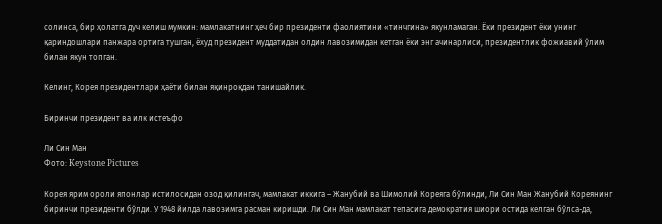солинса, бир ҳолатга дуч келиш мумкин: мамлакатнинг ҳеч бир президенти фаолиятини «тинчгина» якунламаган. Ёки президент ёки унинг қариндошлари панжара ортига тушган, ёхуд президент муддатидан олдин лавозимидан кетган ёки энг ачинарлиси, президентлик фожиавий ўлим билан якун топган.

Келинг, Корея президентлари ҳаёти билан яқинроқдан танишайлик.

Биринчи президент ва илк истеъфо

Ли Син Ман
Фото: Keystone Pictures

Корея ярим ороли японлар истилосидан озод қилингач, мамлакат иккига – Жанубий ва Шимолий Кореяга бўлинди, Ли Син Ман Жанубий Кореянинг биринчи президенти бўлди. У 1948 йилда лавозимга расман киришди. Ли Син Ман мамлакат тепасига демократия шиори остида келган бўлса-да,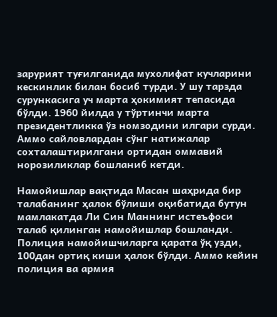зарурият туғилганида мухолифат кучларини кескинлик билан босиб турди. У шу тарзда сурункасига уч марта ҳокимият тепасида бўлди. 1960 йилда у тўртинчи марта президентликка ўз номзодини илгари сурди. Аммо сайловлардан сўнг натижалар сохталаштирилгани ортидан оммавий норозиликлар бошланиб кетди.

Намойишлар вақтида Масан шаҳрида бир талабанинг ҳалок бўлиши оқибатида бутун мамлакатда Ли Син Маннинг истеъфоси талаб қилинган намойишлар бошланди. Полиция намойишчиларга қарата ўқ узди, 100дан ортиқ киши ҳалок бўлди. Аммо кейин полиция ва армия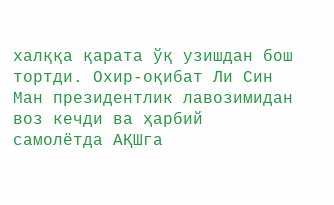халққа қарата ўқ узишдан бош тортди. Охир-оқибат Ли Син Ман президентлик лавозимидан воз кечди ва ҳарбий самолётда АҚШга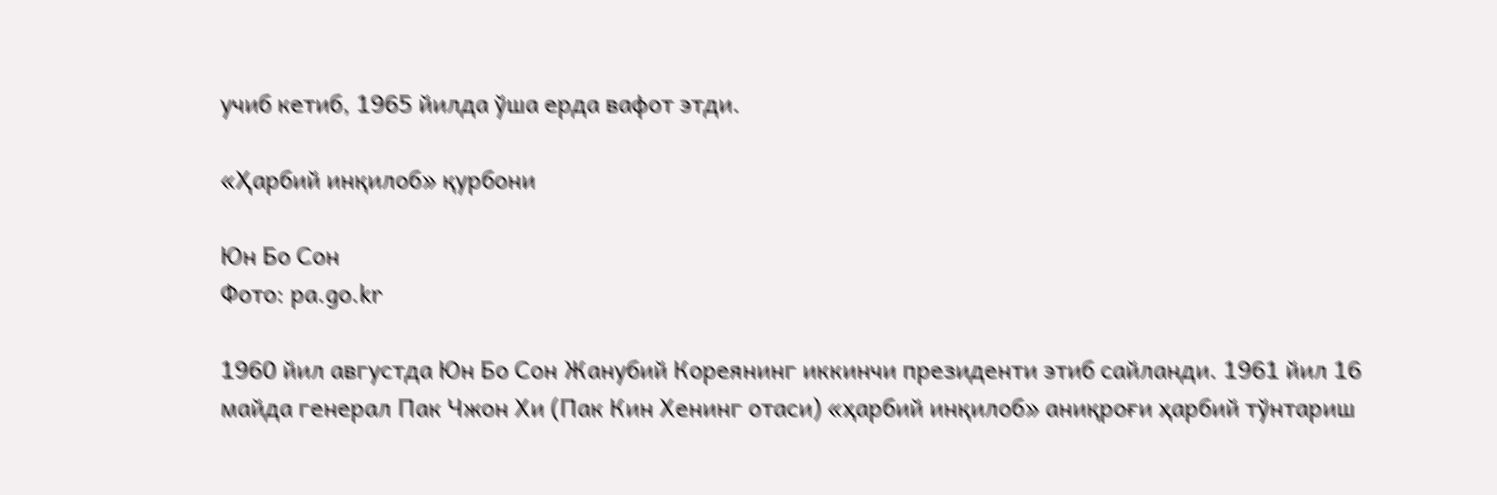учиб кетиб, 1965 йилда ўша ерда вафот этди.

«Ҳарбий инқилоб» қурбони

Юн Бо Сон
Фото: pa.go.kr

1960 йил августда Юн Бо Сон Жанубий Кореянинг иккинчи президенти этиб сайланди. 1961 йил 16 майда генерал Пак Чжон Хи (Пак Кин Хенинг отаси) «ҳарбий инқилоб» аниқроғи ҳарбий тўнтариш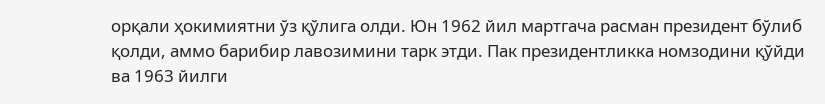орқали ҳокимиятни ўз қўлига олди. Юн 1962 йил мартгача расман президент бўлиб қолди, аммо барибир лавозимини тарк этди. Пак президентликка номзодини қўйди ва 1963 йилги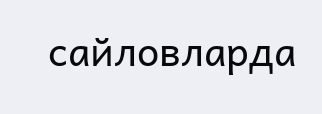сайловларда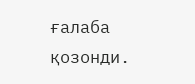ғалаба қозонди.